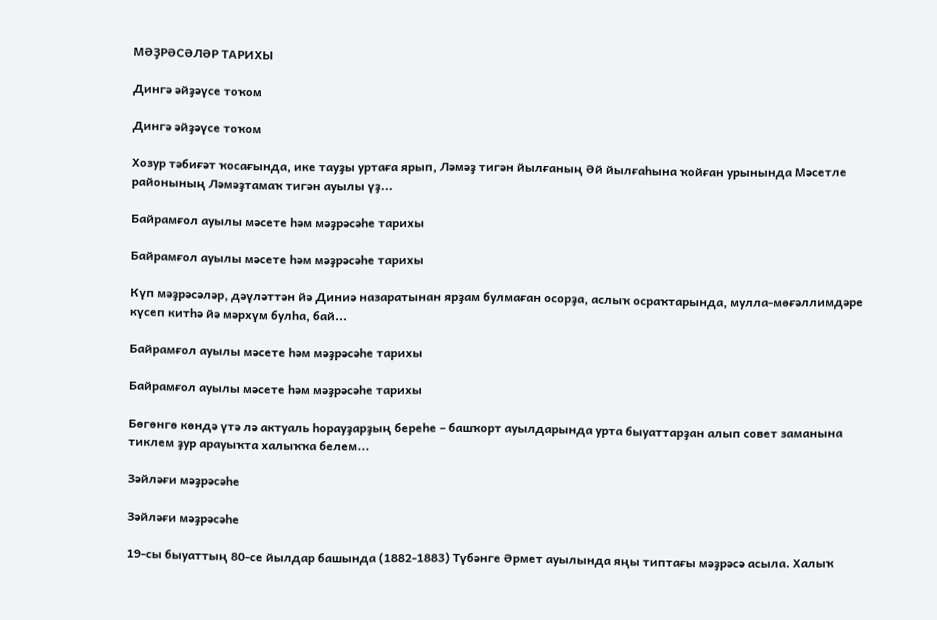МӘҘРӘСӘЛӘР ТАРИХЫ

Дингә әйҙәүсе тоҡом

Дингә әйҙәүсе тоҡом

Хозур тәбиғәт ҡосағында, ике тауҙы уртаға ярып, Ләмәҙ тигән йылғаның Әй йылғаһына ҡойған урынында Мәсетле районының Ләмәҙтамаҡ тигән ауылы үҙ...

Байрамғол ауылы мәсете һәм мәҙрәсәһе тарихы

Байрамғол ауылы мәсете һәм мәҙрәсәһе тарихы

Күп мәҙрәсәләр, дәүләттән йә Диниә назаратынан ярҙам булмаған осорҙа, аслыҡ осраҡтарында, мулла-мөғәллимдәре күсеп китһә йә мәрхүм булһа, бай...

Байрамғол ауылы мәсете һәм мәҙрәсәһе тарихы

Байрамғол ауылы мәсете һәм мәҙрәсәһе тарихы

Бөгөнгө көндә үтә лә актуаль һорауҙарҙың береһе – башҡорт ауылдарында урта быуаттарҙан алып совет заманына тиклем ҙур арауыҡта халыҡҡа белем...

Зәйләғи мәҙрәсәһе

Зәйләғи мәҙрәсәһе

19-сы быуаттың 80-се йылдар башында (1882-1883) Түбәнге Әрмет ауылында яңы типтағы мәҙрәсә асыла. Халыҡ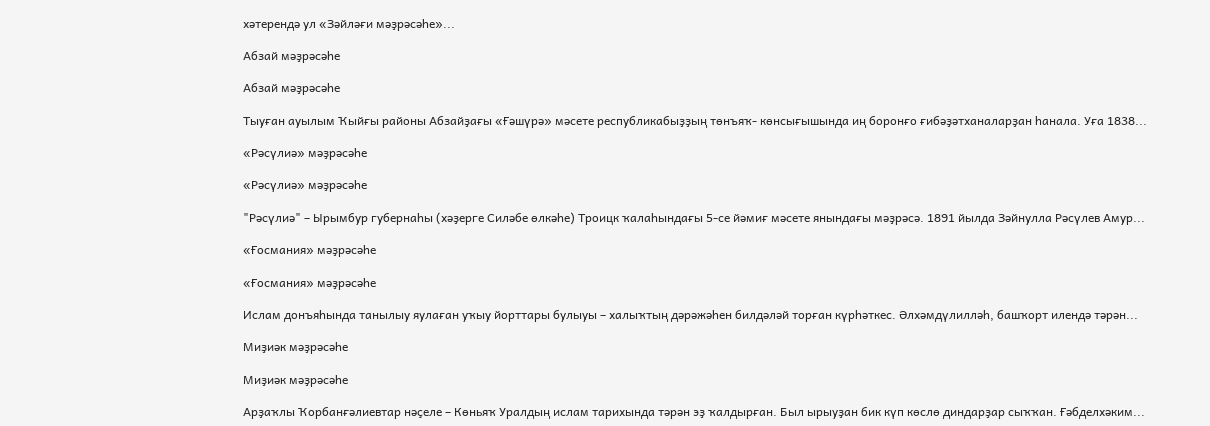хәтерендә ул «Зәйләғи мәҙрәсәһе»...

Абзай мәҙрәсәһе

Абзай мәҙрәсәһе

Тыуған ауылым Ҡыйғы районы Абзайҙағы «Ғәшүрә» мәсете республикабыҙҙың төнъяҡ- көнсығышында иң боронғо ғибәҙәтханаларҙан һанала. Уға 1838...

«Рәсүлиә» мәҙрәсәһе

«Рәсүлиә» мәҙрәсәһе

"Рәсүлиә" – Ырымбур губернаһы (хәҙерге Силәбе өлкәһе) Троицк ҡалаһындағы 5-се йәмиғ мәсете янындағы мәҙрәсә. 1891 йылда Зәйнулла Рәсүлев Амур...

«Ғосмания» мәҙрәсәһе

«Ғосмания» мәҙрәсәһе

Ислам донъяһында танылыу яулаған уҡыу йорттары булыуы – халыҡтың дәрәжәһен билдәләй торған күрһәткес. Әлхәмдүлилләһ, башҡорт илендә тәрән...

Миҙиәк мәҙрәсәһе

Миҙиәк мәҙрәсәһе

Арҙаҡлы Ҡорбанғәлиевтар нәҫеле – Көньяҡ Уралдың ислам тарихында тәрән эҙ ҡалдырған. Был ырыуҙан бик күп көслө диндарҙар сыҡҡан. Ғәбделхәким...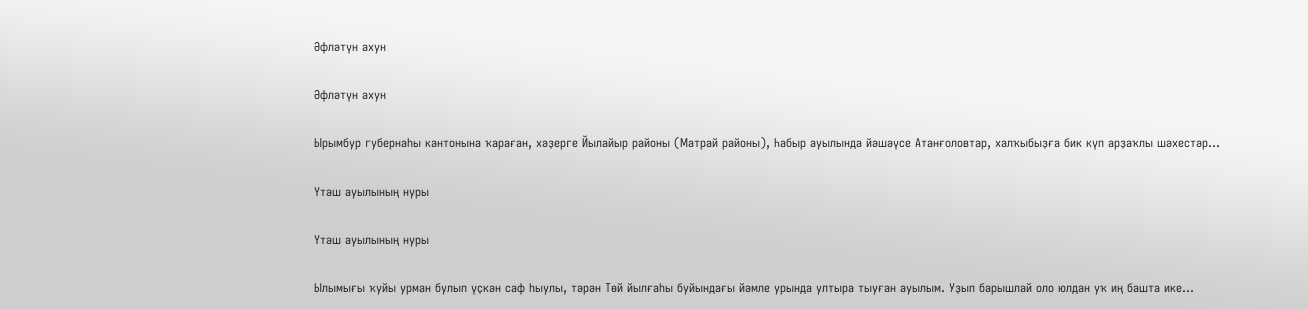Әфләтүн ахун

Әфләтүн ахун

Ырымбур губернаһы кантонына ҡараған, хәҙерге Йылайыр районы (Матрай районы), Һабыр ауылында йәшәүсе Атанғоловтар, халҡыбыҙға бик күп арҙаҡлы шәхестәр...

Үтәш ауылының нуры

Үтәш ауылының нуры

Ылымығы ҡуйы урман булып үҫкән саф һыулы, тәрән Төй йылғаһы буйындағы йәмле урында ултыра тыуған ауылым. Уҙып барышлай оло юлдан уҡ иң башта ике...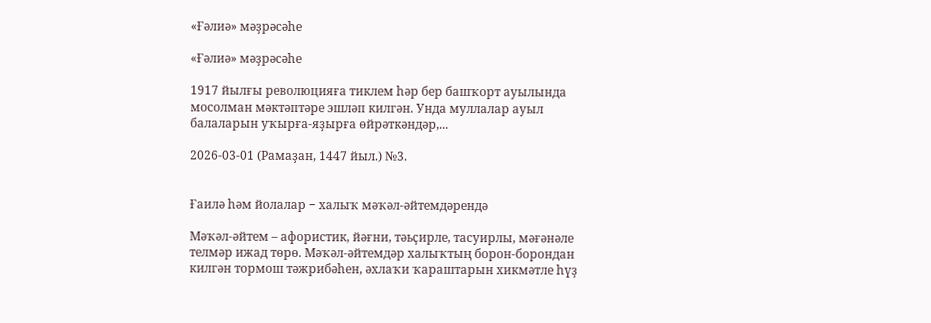«Ғәлиә» мәҙрәсәһе

«Ғәлиә» мәҙрәсәһе

1917 йылғы революцияға тиклем һәр бер башҡорт ауылында мосолман мәктәптәре эшләп килгән. Унда муллалар ауыл балаларын уҡырға-яҙырға өйрәткәндәр,...

2026-03-01 (Рамаҙан, 1447 йыл.) №3.


Ғаилә һәм йолалар − халыҡ мәҡәл-әйтемдәрендә

Мәҡәл-әйтем – афористик, йәғни, тәьҫирле, тасуирлы, мәғәнәле телмәр ижад төрө. Мәҡәл-әйтемдәр халыҡтың борон-борондан килгән тормош тәжрибәһен, әхлаҡи ҡараштарын хикмәтле һүҙ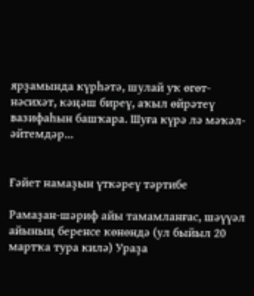ярҙамында күрһәтә, шулай уҡ өгөт-нәсихәт, кәңәш биреү, аҡыл өйрәтеү вазифаһын башҡара. Шуға күрә лә мәҡәл-әйтемдәр...


Ғәйет намаҙын үткәреү тәртибе

Рамаҙан-шәриф айы тамамланғас, шәүүәл айының беренсе көнөндә (ул быйыл 20 мартҡа тура килә) Ураҙа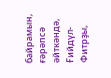байрамын, ғәрәпсә әйткәндә, Ғийдүл-Фитрҙы,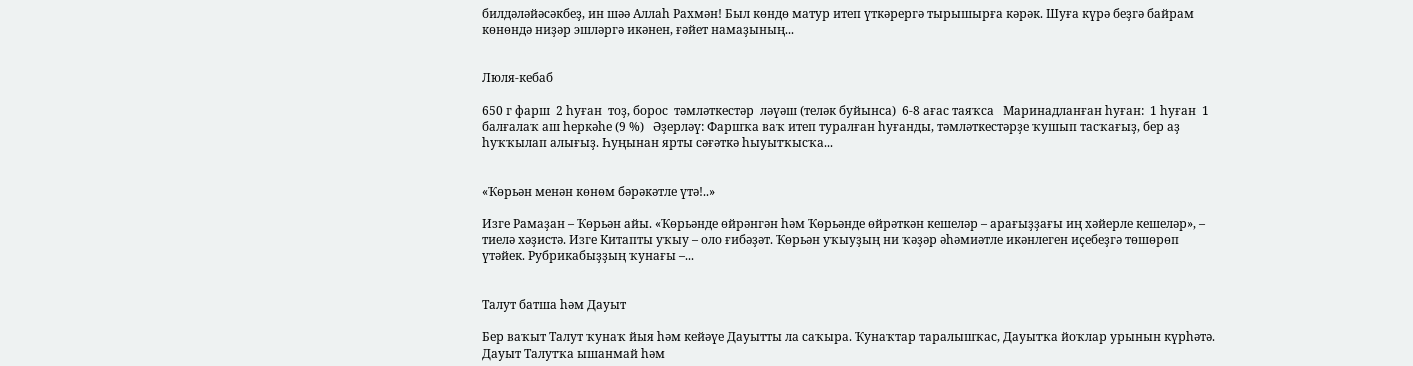билдәләйәсәкбеҙ, ин шәә Аллаһ Рахмән! Был көндө матур итеп үткәрергә тырышырға кәрәк. Шуға күрә беҙгә байрам көнөндә ниҙәр эшләргә икәнен, ғәйет намаҙының...


Люля-кебаб

650 г фарш  2 һуған  тоҙ, борос  тәмләткестәр  ләүәш (теләк буйынса)  6-8 ағас таяҡса   Маринадланған һуған:  1 һуған  1 балғалаҡ аш һеркәһе (9 %)   Әҙерләү: Фаршҡа ваҡ итеп туралған һуғанды, тәмләткестәрҙе ҡушып тасҡағыҙ, бер аҙ һуҡҡылап алығыҙ. Һуңынан ярты сәғәткә һыуытҡысҡа...


«Ҡөрьән менән көнөм бәрәкәтле үтә!..»

Изге Рамаҙан – Ҡөрьән айы. «Ҡөрьәнде өйрәнгән һәм Ҡөрьәнде өйрәткән кешеләр – арағыҙҙағы иң хәйерле кешеләр», – тиелә хәҙистә. Изге Китапты уҡыу – оло ғибәҙәт. Ҡөрьән уҡыуҙың ни ҡәҙәр әһәмиәтле икәнлеген иҫебеҙгә төшөрөп үтәйек. Рубрикабыҙҙың ҡунағы –...


Талут батша һәм Дауыт

Бер ваҡыт Талут ҡунаҡ йыя һәм кейәүе Дауытты ла саҡыра. Ҡунаҡтар таралышҡас, Дауытҡа йоҡлар урынын күрһәтә. Дауыт Талутҡа ышанмай һәм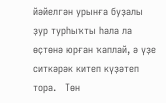йәйелгән урынға буҙалы ҙур турһыҡты һала ла өҫтөнә юрған ҡаплай, ә үҙе ситкәрәк китеп күҙәтеп тора.   Төн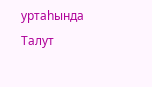уртаһында Талут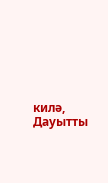килә, Дауытты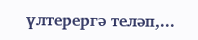үлтерергә теләп,...